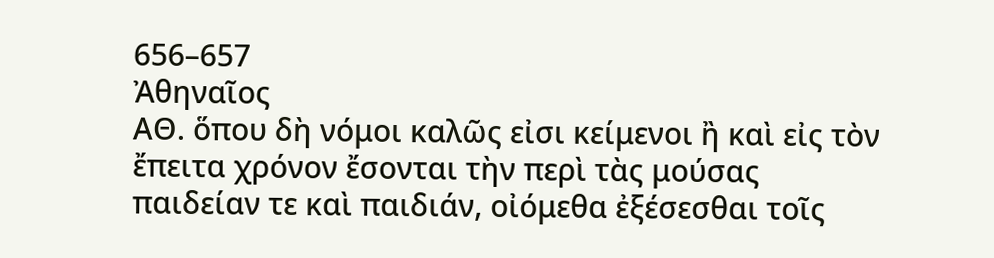656–657
Ἀθηναῖος
ΑΘ. ὅπου δὴ νόμοι καλῶς εἰσι κείμενοι ἢ καὶ εἰς τὸν ἔπειτα χρόνον ἔσονται τὴν περὶ τὰς μούσας παιδείαν τε καὶ παιδιάν, οἰόμεθα ἐξέσεσθαι τοῖς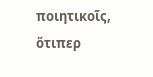ποιητικοῖς, ὅτιπερ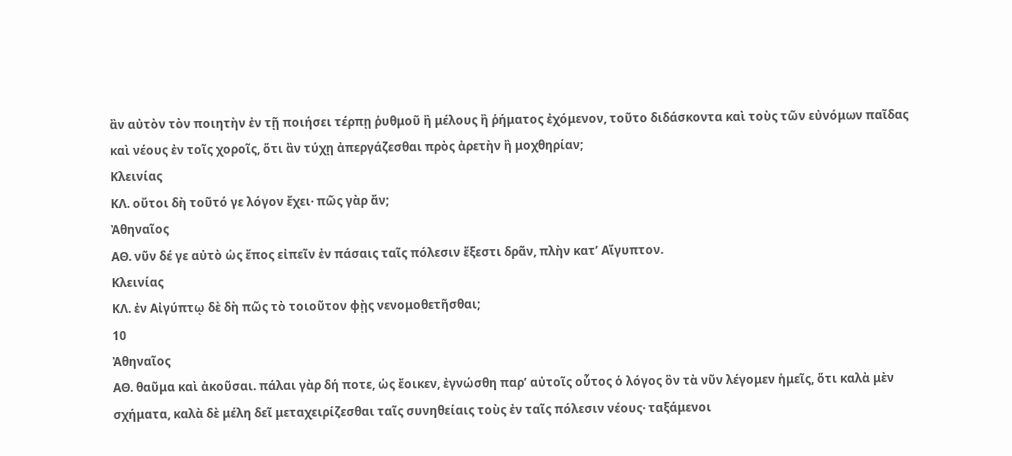ἂν αὐτὸν τὸν ποιητὴν ἐν τῇ ποιήσει τέρπῃ ῥυθμοῦ ἢ μέλους ἢ ῥήματος ἐχόμενον, τοῦτο διδάσκοντα καὶ τοὺς τῶν εὐνόμων παῖδας καὶ νέους ἐν τοῖς χοροῖς, ὅτι ἂν τύχῃ ἀπεργάζεσθαι πρὸς ἀρετὴν ἢ μοχθηρίαν;
Κλεινίας
ΚΛ. οὔτοι δὴ τοῦτό γε λόγον ἔχει· πῶς γὰρ ἄν;
Ἀθηναῖος
ΑΘ. νῦν δέ γε αὐτὸ ὡς ἔπος εἰπεῖν ἐν πάσαις ταῖς πόλεσιν ἔξεστι δρᾶν, πλὴν κατʼ Αἴγυπτον.
Κλεινίας
ΚΛ. ἐν Αἰγύπτῳ δὲ δὴ πῶς τὸ τοιοῦτον φῂς νενομοθετῆσθαι;
10
Ἀθηναῖος
ΑΘ. θαῦμα καὶ ἀκοῦσαι. πάλαι γὰρ δή ποτε, ὡς ἔοικεν, ἐγνώσθη παρʼ αὐτοῖς οὗτος ὁ λόγος ὃν τὰ νῦν λέγομεν ἡμεῖς, ὅτι καλὰ μὲν σχήματα, καλὰ δὲ μέλη δεῖ μεταχειρίζεσθαι ταῖς συνηθείαις τοὺς ἐν ταῖς πόλεσιν νέους· ταξάμενοι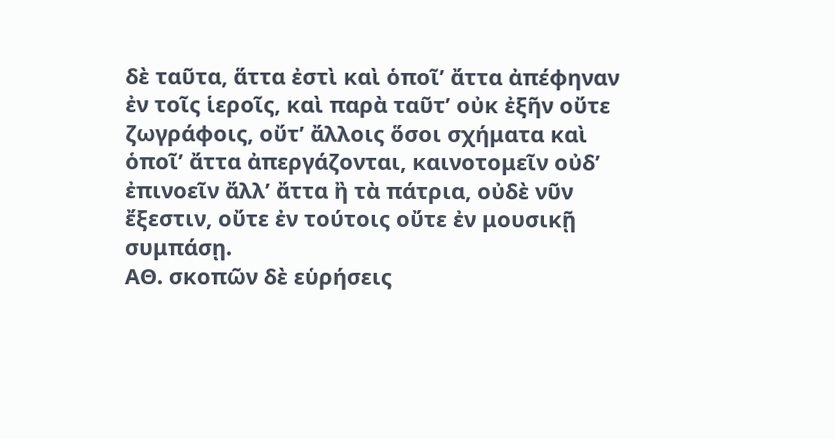δὲ ταῦτα, ἅττα ἐστὶ καὶ ὁποῖʼ ἄττα ἀπέφηναν ἐν τοῖς ἱεροῖς, καὶ παρὰ ταῦτʼ οὐκ ἐξῆν οὔτε ζωγράφοις, οὔτʼ ἄλλοις ὅσοι σχήματα καὶ ὁποῖʼ ἄττα ἀπεργάζονται, καινοτομεῖν οὐδʼ ἐπινοεῖν ἄλλʼ ἄττα ἢ τὰ πάτρια, οὐδὲ νῦν ἔξεστιν, οὔτε ἐν τούτοις οὔτε ἐν μουσικῇ συμπάσῃ.
ΑΘ. σκοπῶν δὲ εὑρήσεις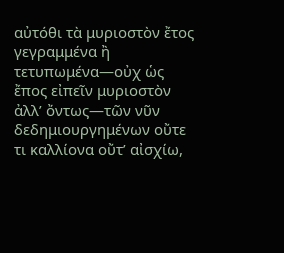αὐτόθι τὰ μυριοστὸν ἔτος γεγραμμένα ἢ τετυπωμένα—οὐχ ὡς ἔπος εἰπεῖν μυριοστὸν ἀλλʼ ὄντως—τῶν νῦν δεδημιουργημένων οὔτε τι καλλίονα οὔτʼ αἰσχίω,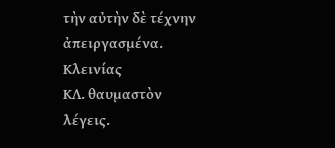τὴν αὐτὴν δὲ τέχνην ἀπειργασμένα.
Κλεινίας
ΚΛ. θαυμαστὸν λέγεις.